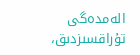الەمدەگى تۇراقسىزدىق،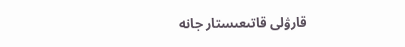قارۋلى قاتىعىستار جانە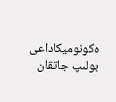ەكونوميكاداعى بولىپ جاتقان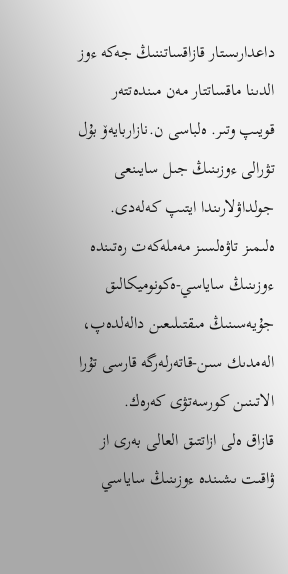داعدارىستار قازاقساتننىڭ جەكە ءوز الدىنا ماقساتتار مەن مىندەتتەر قويىپ وتىر. ەلباسى ن.نازاربايەۆ بۇل تۋرالى ءوزىنىڭ جىل سايىنعى جولداۋلارىندا ايتىپ كەلەدى. ەلىمىز تاۋەلسىز مەملەكەت رەتىندە ءوزىنىڭ ساياسي-ەكونوميكالىق جۇيەسىنىڭ مىقتىلىعىن دالەلدەپ، الەمدىك سىن-قاتەرلەرگە قارسى تۇرا الاتىنىن كورسەتۋى كەرەك.
قازاق ەلى ازاتتىق العالى بەرى از ۋاقىت ىشىندە ءوزىنىڭ ساياسي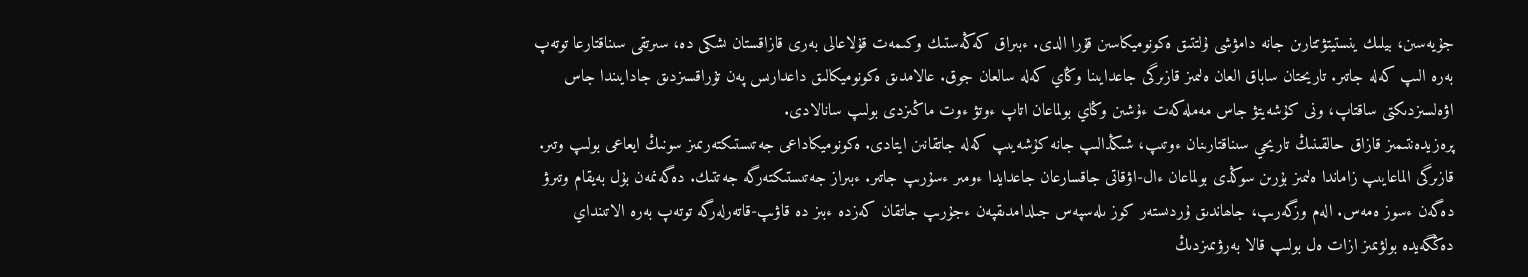جۇيەسىن، بيلىك ينستيتۋتتارىن جانە دامۋشى ۇلتتىق ەكونوميكاسىن قۇرا الدى. ءبىراق كەڭەستىك وكىمەت قۇلاعالى بەرى قازاقستان ىشكى دە، سىرتقى سىناقتارعا توتەپ بەرە الىپ كەلە جاتىر. تاريحتان ساباق العان ەلىمىز قازىرگى جاعدايىنا وڭاي كەلە سالعان جوق. عالامدىق ەكونوميكالىق داعدارىس پەن تۇراقسىزدىق جادايىندا جاس اۋەلسىزدىكتى ساقتاپ، ونى كۇشەيتۋ جاس مەملەكەت ءۇشىن وڭاي بولماعان اتاپ ءوتۋ ءوت ماڭىزدى بولىپ سانالادى.
پرەزيدەنتىمىز قازاق حالقىنىڭ تاريحي سىناقتارىنان ءوتىپ، شىڭدالىپ جانە كۇشەيىپ كەلە جاتقانىن ايتادى. ەكونوميكاداعى جەتىستىكتەرىمىز سونىڭ ايعاعى بولىپ وتىر. قازىرگى الماعايىپ زاماندا ەلىمىز بۇرىن سوڭدى بولماعان ءال-اۋقاتى جاقسارعان جاعدايدا ءومىر ءسۇرىپ جاتىر. ءبىراز جەتىستىكتەرگە جەتتىك. دەگەنمەن بۇل بەيقام وتىرۋ دەگەن ءسوز ەمەس. الەم وزگەرىپ، جاھاندىق ۇردىستەر كوز ىلەسپەس جىلدامدىقپەن ءجۇرىپ جاتقان كەزدە ءبىز دە قاۋىپ-قاتەرلەرگە توتەپ بەرە الاتىنداي دەڭگەيدە بولۋىمىز ازات ەل بولىپ قالا بەرۋىمىزدىڭ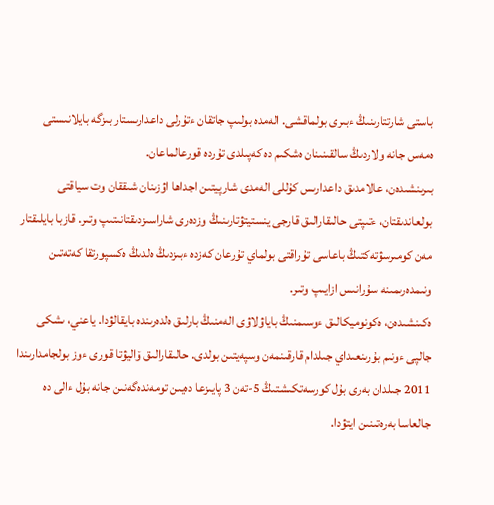باستى شارتتارىنىڭ ءبىرى بولماقشى. الەمدە بولىپ جاتقان ءتۇرلى داعدارىستار بىزگە بايلانىستى ەمەس جانە ولاردىڭ سالقىنىنان ەشكىم دە كەپىلدى تۇردە قورعالماعان.
بىرىنشىدەن، عالامدىق داعدارىس كۇللى الەمدى شارپيتىن اجداھا اۋزىنان شىققان وت سياقتى بولعاندىقتان، ءتىپتى حالىقارالىق قارجى ينستيتۋتارىنىڭ وزدەرى شاراسىزدىقتانىتىپ وتىر. قازبا بايلىقتار مەن كومىرسۋتەكتىڭ باعاسى تۇراقتى بولماي تۇرعان كەزدە ءبىزدىڭ ەلدىڭ ەكسپورتقا كەتەتىن ونىمدەرىمىنە سۇرانىس ازايىپ وتىر.
ەكىنشىدەن، ەكونوميكالىق ءوسىمنىڭ باياۋلاۋى الەمنىڭ بارلىق ەلدەرىندە بايقالۋدا. ياعني، ىشكى جالپى ءونىم بۇرىنعىداي جىلدام قارقىنمەن وسپەيتىن بولدى. حالىقارالىق ۆاليۋتا قورى ءوز بولجامدارىندا 2011 جىلدان بەرى بۇل كورسەتكىشتىڭ 5-تەن 3 پايىزعا دەيىن تومەندەگەنىن جانە بۇل ءالى دە جالعاسا بەرەتىنىن ايتۋدا.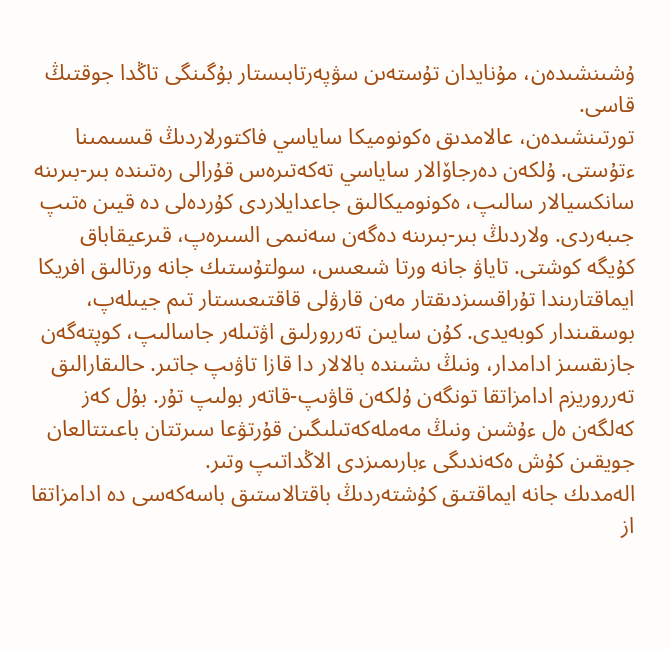ۇشىنشىدەن، مۇنايدان تۇستەىن سۋپەرتابىستار بۇگىنگى تاڭدا جوقتىڭ قاسى.
تورتىنشىدەن، عالامدىق ەكونوميكا ساياسي فاكتورلاردىڭ قىسىمىنا ءتۇستى. ۇلكەن دەرجاۆالار ساياسي تەكەتىرەس قۇرالى رەتىندە بىر-بىرىنە سانكسيالار سالىپ، ەكونوميكالىق جاعدايلاردى كۇردەلى دە قيىن ەتىپ جىبەردى. ولاردىڭ بىر-بىرىنە دەگەن سەنىمى السىرەپ، قىرعيقاباق كۇيگە كوشتى. تاياۋ جانە ورتا شىعىس، سولتۇستىك جانە ورتالىق افريكا ايماقتارىندا تۇراقسىزدىقتار مەن قارۋلى قاقتىعىستار تىم جيىلەپ، بوسقىندار كوبەيدى. كۇن سايىن تەررورلىق اۋتىلەر جاسالىپ، كوپتەگەن جازىقسىز ادامدار، ونىڭ ىشىندە بالالار دا قازا تاۋىپ جاتىر. حالىقارالىق تەرروريزم ادامزاتقا تونگەن ۇلكەن قاۋىپ-قاتەر بولىپ تۇر. بۇل كەز كەلگەن ەل ءۇشىن ونىڭ مەملەكەتىلىگىن قۇرتۋعا سىرتتان باعىتتالعان جويقىن كۇش ەكەندىگى ءبارىمىزدى الاڭداتىپ وتىر.
الەمدىك جانە ايماقتىق كۇشتەردىڭ باقتالاستىق باسەكەسى دە ادامزاتقا از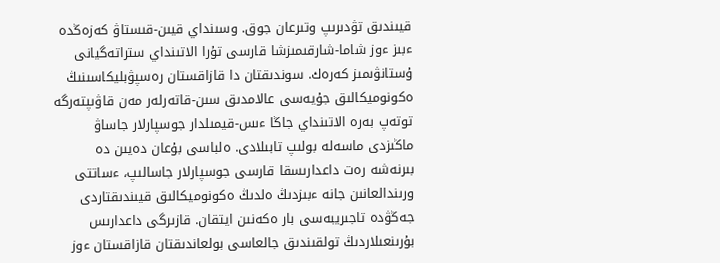قيىندىق تۋدىرىپ وتىرعان جوق. وسىنداي قيىن-قىستاۋ كەزەڭدە ءبىز ءوز شاما-شارقىمىزشا قارسى تۇرا الاتىنداي ستراتەگيانى ۇستانۋىمىز كەرەك. سوندىقتان دا قازاقستان رەسپۋبليكاسىنىڭ ەكونوميكالىق جۇيەسى عالامدىق سىن-قاتەرلەر مەن قاۋىپتەرگە توتەپ بەرە الاتىنداي جاڭا ءىس-قيمىلدار جوسپارلار جاساۋ ماڭىزدى ماسەلە بولىپ تابىلادى. ەلباسى بۇعان دەيىن دە بىرنەشە رەت داعدارىسقا قارسى جوسپارلار جاسالىپ، ءساتتى ورىندالعانىن جانە ءبىزدىڭ ەلدىڭ ەكونوميكالىق قيىندىقتاردى جەڭۋدە تاجىريبەسى بار ەكەنىن ايتقان. قازىرگى داعدارىس بۇرىنعىلاردىڭ تولقىندىق جالعاسى بولعاندىقتان قازاقستان ءوز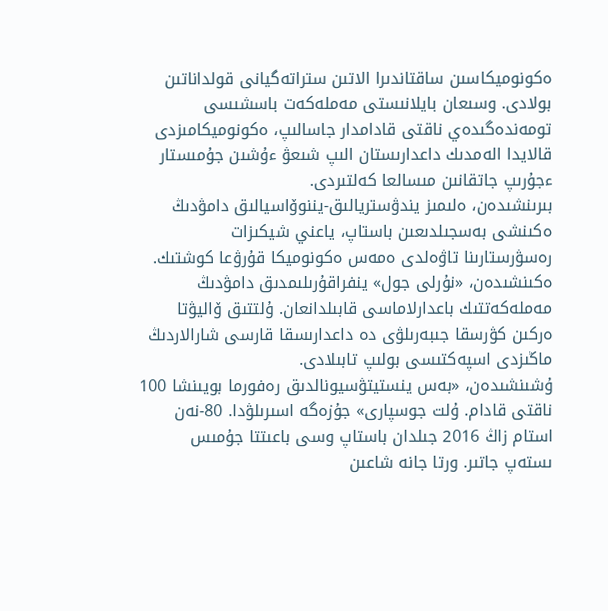ەكونوميكاسىن ساقتاندىرا الاتىن ستراتەگيانى قولداناتىن بولادى. وسىعان بايلانىستى مەملەكەت باسشىسى تومەندەگىدەي ناقتى قادامدار جاسالىپ، ەكونوميكامىزدى قالايدا الەمدىك داعدارىستان الىپ شىعۋ ءۇشىن جۇمىستار ءجۇرىپ جاتقانىن مىسالعا كەلتىردى.
بىرىنشىدەن، ەلىمىز يندۋستريالىق-يننوۆاسيالىق دامۋدىڭ ەكىنشى بەسجىلدىعىن باستاپ، ياعني شيكىزات رەسۋرستارىنا تاۋەلدى ەمەس ەكونوميكا قۇرۋعا كوشتىك.
ەكىنشىدەن، «نۇرلى جول» ينفراقۇرىلىمدىق دامۋدىڭ مەملەكەتتىك باعدارلاماسى قابىلدانعان. ۇلتتىق ۆاليۋتا ەركىن كۋرسقا جىبەرىلۋى دە داعدارىسقا قارسى شارالاردىڭ ماڭىزدى اسپەكتىسى بولىپ تابىلادى.
ۇشىنشىدەن، «بەس ينستيتۋسيونالدىق رەفورما بويىنشا 100 ناقتى قادام. ۇلت جوسپارى» جۇزەگە اسىرىلۋدا. 80-نەن استام زاڭ 2016 جىلدان باستاپ وسى باعىتتا جۇمىس ىستەپ جاتىر. ورتا جانە شاعىن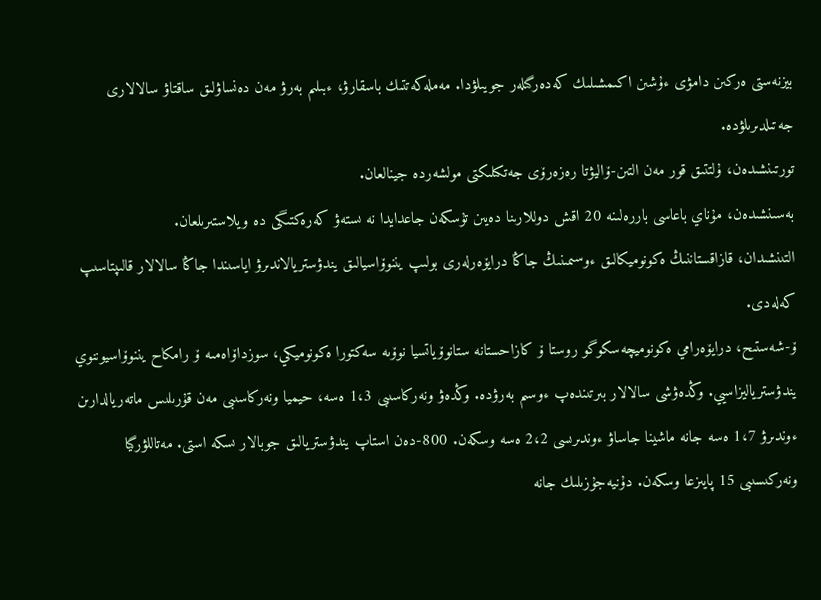بيزنەستى ەركىن دامۋى ءۇشىن اكىمشىلىك كەدەرگىلەر جويىلۋدا. مەملەكەتتىك باسقارۋ، ءبىلىم بەرۋ مەن دەنساۋلىق ساقتاۋ سالالارى جەتىلدىرىلۋدە.
تورتىنشىدەن، ۇلتتىق قور مەن التىن-ۆاليۋتا رەزەرۆى جەتكىلىكتى مولشەردە جينالعان.
بەسىنشىدەن، مۇناي باعاسى باررەلىنە 20 اقش دوللارىنا دەيىن تۇسكەن جاعدايدا نە ىستەۋ كەرەكتىگى دە ويلاستىرىلعان.
التىنشىدان، قازاقستاننىڭ ەكونوميكالىق ءوسىمىنىڭ جاڭا درايۆەرلەرى بولىپ يننوۆاسيالىق يندۋستريالاندىرۋ اياسىندا جاڭا سالالار قالىپتاسىپ كەلەدى.
ۆ-شەستىح، درايۆەرامي ەكونوميچەسكوگو روستا ۆ كازاحستانە ستانوۆياتسيا نوۆىە سەكتورا ەكونوميكي، سوزداۆاەمىە ۆ رامكاح يننوۆاسيوننوي يندۋسترياليزاسيي. وڭدەۋشى سالالار بىرتىندەپ ءوسىم بەرۋدە. وڭدەۋ ونەركاسىبى 1،3 ەسە، حيميا ونەركاسىبى مەن قۇرىلىس ماتەريالدارىن ءوندىرۋ 1،7 ەسە جانە ماشينا جاساۋ ءوندىرىسى 2،2 ەسە وسكەن. 800-دەن استاپ يندۋستريالىق جوبالار ىسكە استى. مەتاللۋرگيا ونەركىسىبى 15 پايىزعا وسكەن. دۇنيەجۇزىلىك جانە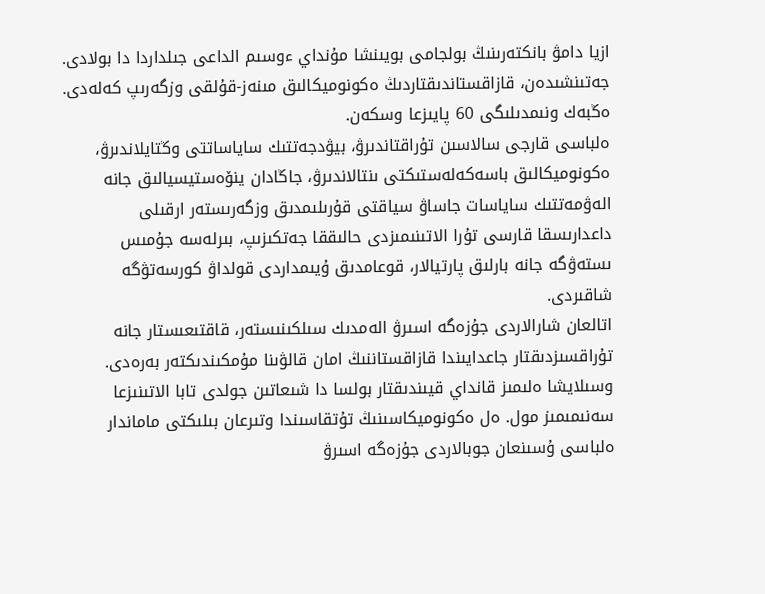ازيا دامۋ بانكتەرىنىڭ بولجامى بويىنشا مۇنداي ءوسىم الداعى جىلداردا دا بولادى.
جەتىنشىدەن، قازاقستاندىقتاردىڭ ەكونوميكالىق مىنەز-قۇلقى وزگەرىپ كەلەدى. ەڭبەك ونىمدىلىگى 60 پايىزعا وسكەن.
ەلباسى قارجى سالاسىن تۇراقتاندىرۋ، بيۋدجەتتىك ساياساتتى وڭتايلاندىرۋ، ەكونوميكالىق باسەكەلەستىكتى ىنتالاندىرۋ، جاڭادان ينۆەستيسيالىق جانە الەۋمەتتىك ساياسات جاساۋ سياقتى قۇرىلىمدىق وزگەرىستەر ارقىلى داعدارىسقا قارسى تۇرا الاتىنىمىزدى حالىققا جەتكىزىپ، بىرلەسە جۇمىس ىستەۋگە جانە بارلىق پارتيالار، قوعامدىق ۇيىمداردى قولداۋ كورسەتۋگە شاقىردى.
اتالعان شارالاردى جۇزەگە اسىرۋ الەمدىك سىلكىنىستەر، قاقتىعىستار جانە تۇراقسىزدىقتار جاعدايىندا قازاقستاننىڭ امان قالۋىنا مۇمكىندىكتەر بەرەدى. وسىلايشا ەلىمىز قانداي قيىندىقتار بولسا دا شىعاتىن جولدى تابا الاتىنىزعا سەنىمىمىز مول. ەل ەكونوميكاسىنىڭ تۇتقاسىندا وتىرعان بىلىكتى ماماندار ەلباسى ۇسىنعان جوبالاردى جۇزەگە اسىرۋ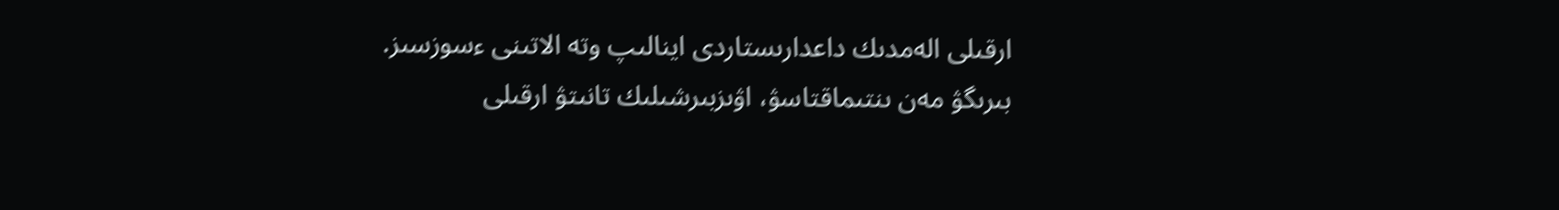ارقىلى الەمدىك داعدارىستاردى اينالىپ وتە الاتىنى ءسوزسىز.
بىرىگۋ مەن ىنتىماقتاسۋ، اۋىزبىرشىلىك تانىتۋ ارقىلى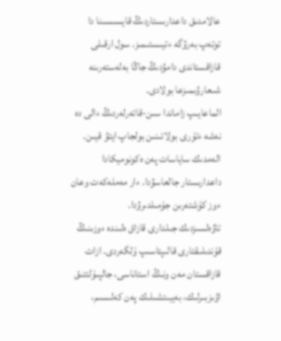عالامدىق داعدارىستاردىڭ قايسىسىنا دا توتەپ بەرۋگە ءتيىستىمىز. سول ارقىلى قازاقستاندى دامۋدىڭ جاڭا بەلەستەرىنە شىعارۋىمىزعا بولادى.
الماعايىپ زاماندا سىن-قاتەرلەردىڭ ءالى دە نەشە ءتۇرى بولاتىنىن بولجاپ ايتۋ قيىن. الەمدىك ساياسات پەن ەكونوميكادا داعدارىستار جالعاسۋدا. ءار مەملەكەت وعان ءوز كۇشتەرىن جۇمىلدىرۋدا.
تاۋەلسىزدىك جىلدارى قازاق ەلىندە ءوزىنىڭ قۇندىلىقتارى قالىپتاسىپ ۇلگەردى. ازات قازاقستان مەن ونىڭ استاناسى، جالپىۇلتتىق اۋىزبىرلىك، بەيبىتشىلىك پەن كەلىسىم،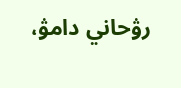رۋحاني دامۋ،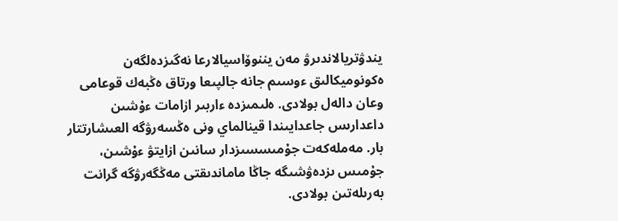يندۋتريالاندىرۋ مەن يننوۆاسيالارعا نەگىزدەلگەن ەكونوميكالىق ءوسىم جانە جالپىعا ورتاق ەڭبەك قوعامى وعان دالەل بولادى. ەلىمىزدە ءاربىر ازامات ءۇشىن داعدارىس جاعدايىندا قينالماي ونى ەڭسەرۋگە العىشارتتار بار. مەملەكەت جۇمىسسىزدار سانىن ازايتۋ ءۇشىن، جۇمىس ىزدەۋشىگە جاڭا ماماندىقتى مەڭگەرۋگە گرانت بەرىلەتىن بولادى.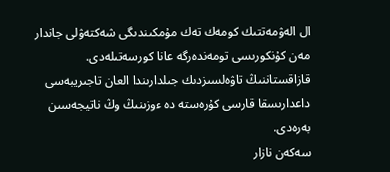ال الەۋمەتتىك كومەك تەك مۇمكىندىگى شەكتەۋلى جاندار مەن كۇنكورىسى تومەندەرگە عانا كورسەتىلەدى.
قازاقستاننىڭ تاۋەلسىزدىك جىلدارىندا العان تاجىريبەسى داعدارىسقا قارسى كۇرەستە دە ءوزىنىڭ وڭ ناتيجەسىن بەرەدى.
سەكەن نازار